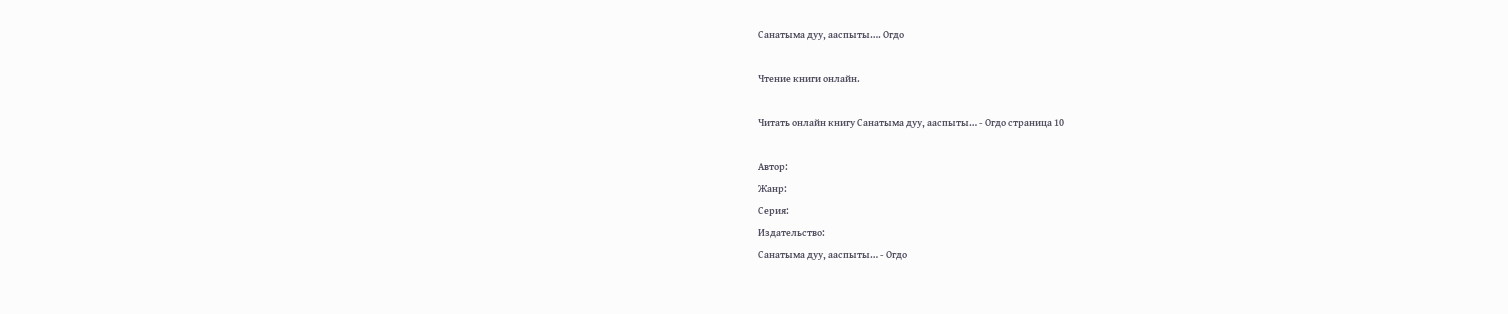Санатыма дуу, ааспыты…. Огдо

Чтение книги онлайн.

Читать онлайн книгу Санатыма дуу, ааспыты… - Огдо страница 10

Автор:
Жанр:
Серия:
Издательство:
Санатыма дуу, ааспыты… - Огдо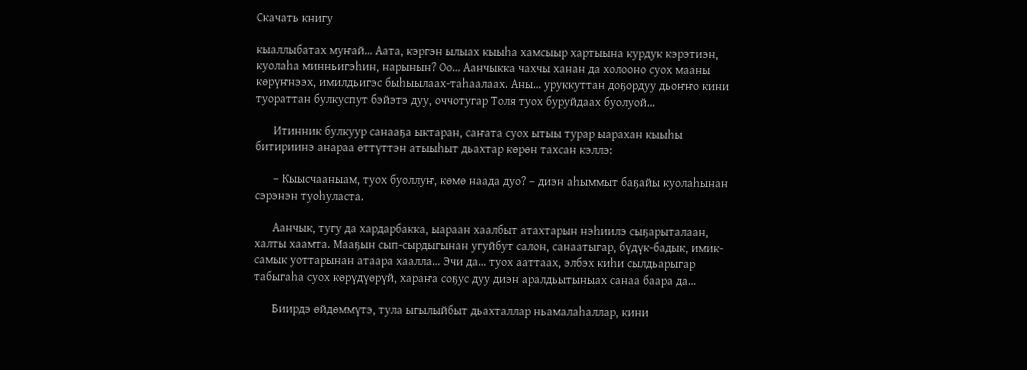Скачать книгу

кыаллыбатах муҥай… Аата, кэргэн ылыах кыыһа хамсыыр хартыына курдук кэрэтиэн, куолаһа минньигэһин, нарынын? Оо… Аанчыкка чахчы ханан да холооно суох мааны көрүҥнээх, имилдьигэс быһыылаах-таһаалаах. Аны… уруккуттан доҕордуу дьоҥҥо кини туораттан булкуспут бэйэтэ дуу, оччотугар Толя туох буруйдаах буолуой…

      Итинник булкуур санааҕа ыктаран, саҥата суох ытыы турар ыарахан кыыһы битириинэ анараа өттүттэн атыыһыт дьахтар көрөн тахсан кэллэ:

      – Кыысчааныам, туох буоллуҥ, көмө наада дуо? – диэн аһыммыт баҕайы куолаһынан сэрэнэн туоһуласта.

      Аанчык, тугу да хардарбакка, ыараан хаалбыт атахтарын нэһиилэ сыҕарыталаан, халты хаамта. Мааҕын сып-сырдыгынан угуйбут салон, санаатыгар, бүдүк-бадык, имик-самык уоттарынан атаара хаалла… Эчи да… туох ааттаах, элбэх киһи сылдьарыгар табыгаһа суох көрүдүөрүй, хараҥа соҕус дуу диэн аралдьытыныах санаа баара да…

      Биирдэ өйдөммүтэ, тула ыгылыйбыт дьахталлар ньамалаһаллар, кини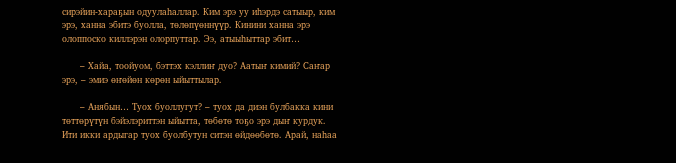сирэйин-хараҕын одуулаһаллар. Ким эрэ уу иһэрдэ сатыыр, ким эрэ, ханна эбитэ буолла, төлөпүөннүүр. Кинини ханна эрэ олоппоско киллэрэн олорпуттар. Ээ, атыыһыттар эбит…

      – Хайа, тоойуом, бэттэх кэллиҥ дуо? Аатыҥ кимий? Саҥар эрэ, – эмиэ өҥөйөн көрөн ыйыттылар.

      – Анябын… Туох буоллугут? – туох да диэн булбакка кини төттөрүтүн бэйэлэриттэн ыйытта, төбөтө тоҕо эрэ дыҥ курдук. Ити икки ардыгар туох буолбутун ситэн өйдөөбөтө. Арай, наһаа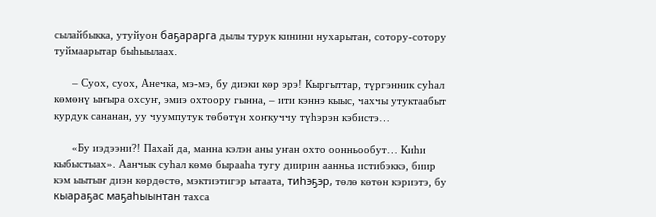сылайбыкка, утуйуон баҕарарга дылы турук кинини нухарытан, сотору-сотору туймаарытар быһыылаах.

      – Суох, суох, Анечка, мэ-мэ, бу диэки көр эрэ! Кыргыттар, түргэнник суһал көмөнү ыҥыра охсуҥ, эмиэ охтоору гынна, – ити кэннэ кыыс, чахчы утуктаабыт курдук сананан, уу чуумпутук төбөтүн хоҥкуччу түһэрэн кэбистэ…

      «Бу иэдээни?! Пахай да, манна кэлэн аны уҥан охто оонньообут… Киһи кыбыстыах». Аанчык суһал көмө бырааһа тугу диирин аанньа истибэккэ, биир кэм ыытыҥ диэн көрдөстө, мэктиэтигэр ытаата, тиһэҕэр, төлө көтөн кэриэтэ, бу кыараҕас маҕаһыынтан тахса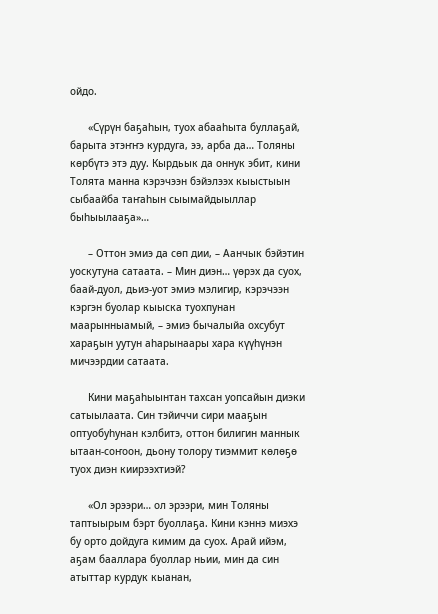ойдо.

      «Сүрүн баҕаһын, туох абааһыта буллаҕай, барыта этэҥҥэ курдуга, ээ, арба да… Толяны көрбүтэ этэ дуу. Кырдьык да оннук эбит, кини Толята манна кэрэчээн бэйэлээх кыыстыын сыбаайба таҥаһын сыымайдыыллар быһыылааҕа»…

      – Оттон эмиэ да сөп дии, – Аанчык бэйэтин уоскутуна сатаата. – Мин диэн… үөрэх да суох, баай-дуол, дьиэ-уот эмиэ мэлигир, кэрэчээн кэргэн буолар кыыска туохпунан маарынныамый, – эмиэ бычалыйа охсубут хараҕын уутун аһарынаары хара күүһүнэн мичээрдии сатаата.

      Кини маҕаһыынтан тахсан уопсайын диэки сатыылаата. Син тэйиччи сири мааҕын оптуобуһунан кэлбитэ, оттон билигин маннык ытаан-соҥоон, дьону толору тиэммит көлөҕө туох диэн киирээхтиэй?

      «Ол эрээри… ол эрээри, мин Толяны таптыырым бэрт буоллаҕа. Кини кэннэ миэхэ бу орто дойдуга кимим да суох. Арай ийэм, аҕам бааллара буоллар ньии, мин да син атыттар курдук кыанан,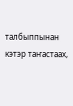талбыппынан кэтэр таҥастаах,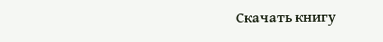Скачать книгу